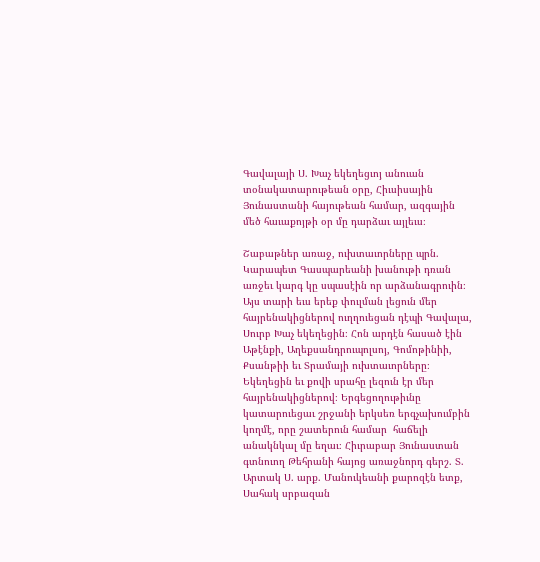Գավալայի Ս. Խաչ եկեղեցւոյ անուան տօնակատարութեան օրը, Հիւսիսային Յունաստանի հայութեան համար, ազգային մեծ հաւաքոյթի օր մը դարձաւ այլեւս։

Շաբաթներ առաջ, ուխտաւորները պրն. Կարապետ Գասպարեանի խանութի դռան առջեւ կարգ կը սպասէին որ արձանագրուին։ Այս տարի եւս երեք փուլման լեցուն մեր հայրենակիցներով ուղղուեցան դէպի Գավալա, Սուրբ Խաչ եկեղեցին։ Հոն արդէն հասած էին Աթէնքի, Աղեքսանդրուպոլսոյ, Գոմոթինիի, Քսանթիի եւ Տրամայի ուխտաւորները։ Եկեղեցին եւ քովի սրահը լեզուն էր մեր հայրենակիցներով։ Երգեցողութիւնը կատարուեցաւ շրջանի երկսեռ երգչախումբին կողմէ, որը շատերուն համար  հաճելի անակնկալ մը եղաւ։ Հիւրաբար Յունաստան գտնուող Թեհրանի հայոց առաջնորդ գերշ. Տ. Արտակ Ս. արք. Մանուկեանի քարոզէն ետք, Սահակ սրբազան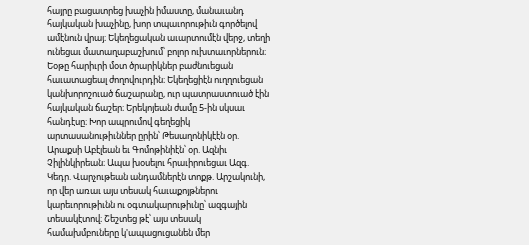հայրը բացատրեց խաչին իմաստը, մանաւանդ հայկական խաչինը, խոր տպաւորութիւն գործելով ամէնուն վրայ։ Եկեղեցական աւարտումէն վերջ, տեղի ունեցաւ մատաղաբաշխում՝ բոլոր ուխտաւորներուն։ Եօթը հարիւրի մօտ ծրարիկներ բաժնուեցան հաւատացեալ ժողովուրդին։ Եկեղեցիէն ուղղուեցան կանխորոշուած ճաշարանը, ուր պատրաստուած էին հայկական ճաշեր։ Երեկոյեան ժամը 5-ին սկսաւ հանդէսը։ Խոր ապրումով գեղեցիկ արտասանութիւններ ըրին՝ Թեսաղոնիկէէն օր. Արաքսի Աբէլեան եւ Գոմոթինիէն՝ օր. Ազնիւ Չիլինկիրեան։ Ապա խօսելու հրաւիրուեցաւ Ազգ. Կեդր. Վարչութեան անդամներէն տոքթ. Արշակունի, որ վեր առաւ այս տեսակ հաւաքոյթներու կարեւորութիւնն ու օգտակարութիւնը՝ ազգային տեսակէտով։ Շեշտեց թէ՝ այս տեսակ համախմբուները կ'ապացուցանեն մեր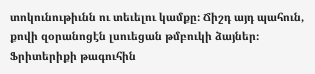տոկունութիւնն ու տեւելու կամքը։ Ճիշդ այդ պահուն, քովի զօրանոցէն լսուեցան թմբուկի ձայներ։ Ֆրիտերիքի թագուհին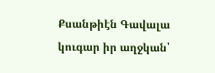Քսանթիէն Գավալա կուգար իր աղջկան՝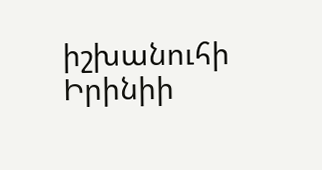իշխանուհի Իրինիի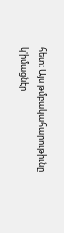հետ։ Այս թմբակահարութիւնը կ'իմացնէր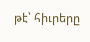թէ՝ հիւրերը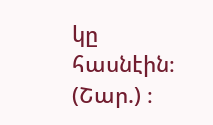կը հասնէին։
(Շար.) ։